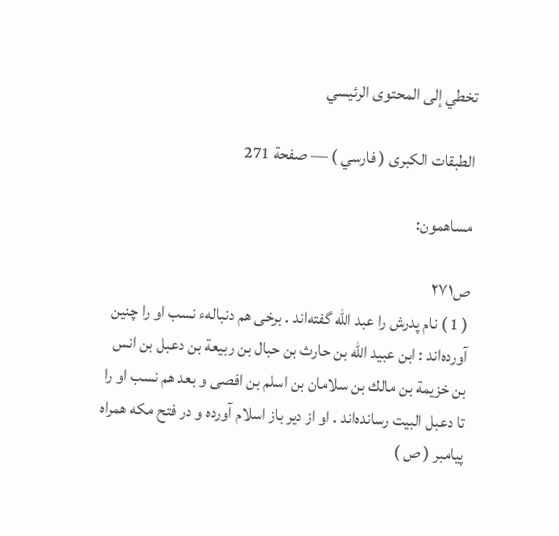تخطي إلى المحتوى الرئيسي

الطبقات الكبرى ( فارسي ) — صفحة 271

مساهمون:

ص٢٧١
( 1 ) نام پدرش را عبد الله گفته‌اند . برخى هم دنبالهء نسب او را چنين آورده‌اند : ابن عبيد الله بن حارث بن حبال بن ربيعة بن دعبل بن انس بن خزيمة بن مالك بن سلامان بن اسلم بن افصى و بعد هم نسب او را تا دعبل البيت رسانده‌اند . او از دير باز اسلام آورده و در فتح مكه همراه پيامبر ( ص )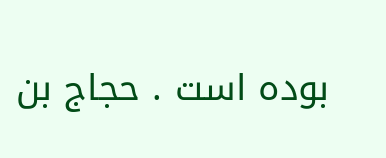بوده است . حجاج بن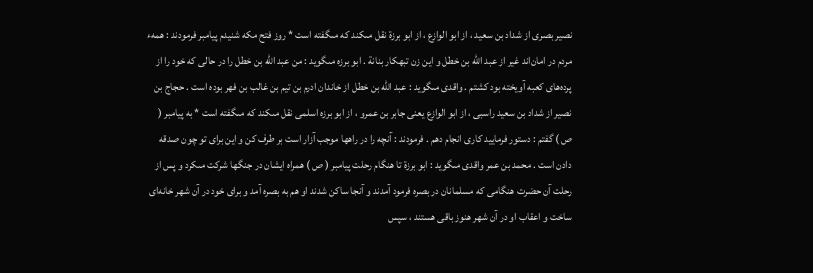نصير بصرى از شداد بن سعيد ، از ابو الوازع ، از ابو برزة نقل مىكند كه مىگفته است * روز فتح مكه شنيدم پيامبر فرمودند : همهء مردم در امان‌اند غير از عبد الله بن خطل و اين زن تبهكار بنانة . ابو برزه مىگويد : من عبد الله بن خطل را در حالى كه خود را از پرده‌هاى كعبه آويخته بود كشتم . واقدى مىگويد : عبد الله بن خطل از خاندان ادرم بن تيم بن غالب بن فهر بوده است . حجاج بن نصير از شداد بن سعيد راسبى ، از ابو الوازع يعنى جابر بن عمرو ، از ابو برزه اسلمى نقل مىكند كه مىگفته است * به پيامبر ( ص ) گفتم : دستور فرماييد كارى انجام دهم . فرمودند : آنچه را در راهها موجب آزار است بر طرف كن و اين براى تو چون صدقه دادن است . محمد بن عمر واقدى مىگويد : ابو برزة تا هنگام رحلت پيامبر ( ص ) همراه ايشان در جنگها شركت مىكرد و پس از رحلت آن حضرت هنگامى كه مسلمانان در بصره فرمود آمدند و آنجا ساكن شدند او هم به بصره آمد و براى خود در آن شهر خانه‌اى ساخت و اعقاب او در آن شهر هنوز باقى هستند ، سپس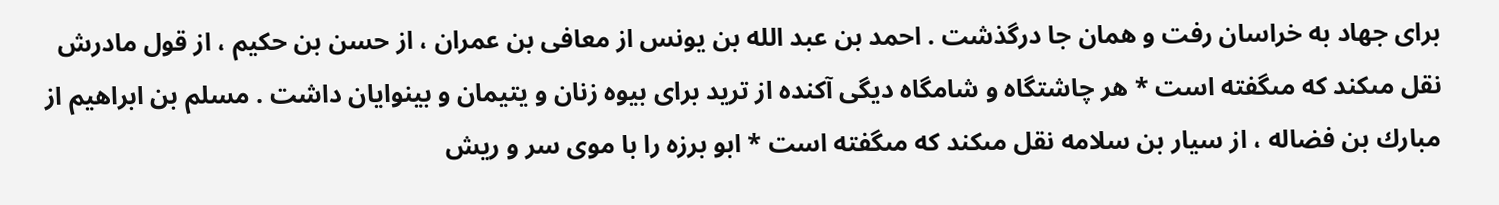براى جهاد به خراسان رفت و همان جا درگذشت . احمد بن عبد الله بن يونس از معافى بن عمران ، از حسن بن حكيم ، از قول مادرش نقل مىكند كه مىگفته است * هر چاشتگاه و شامگاه ديگى آكنده از تريد براى بيوه زنان و يتيمان و بينوايان داشت . مسلم بن ابراهيم از مبارك بن فضاله ، از سيار بن سلامه نقل مىكند كه مىگفته است * ابو برزه را با موى سر و ريش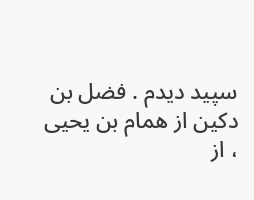سپيد ديدم . فضل بن دكين از همام بن يحيى ، از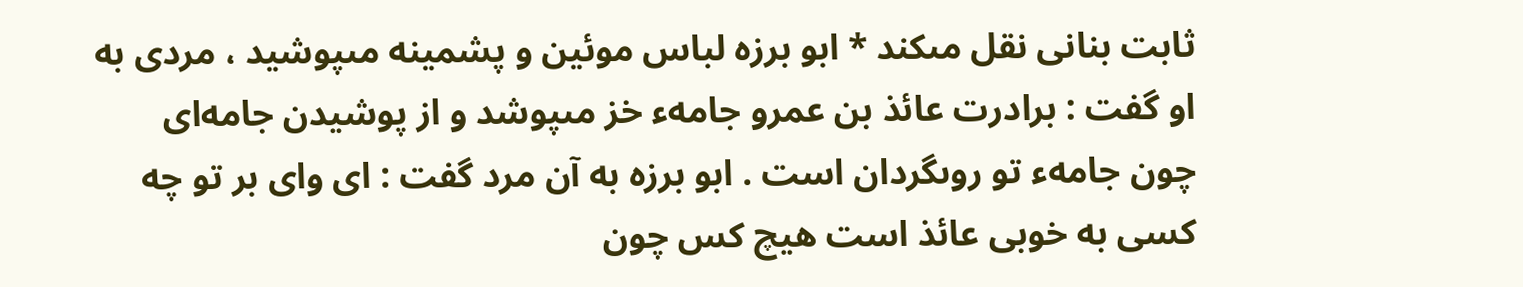ثابت بنانى نقل مىكند * ابو برزه لباس موئين و پشمينه مىپوشيد ، مردى به او گفت : برادرت عائذ بن عمرو جامهء خز مىپوشد و از پوشيدن جامه‌اى چون جامهء تو روىگردان است . ابو برزه به آن مرد گفت : اى واى بر تو چه كسى به خوبى عائذ است هيچ كس چون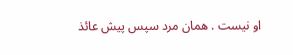او نيست . همان مرد سپس پيش عائذ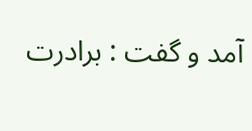آمد و گفت : برادرت